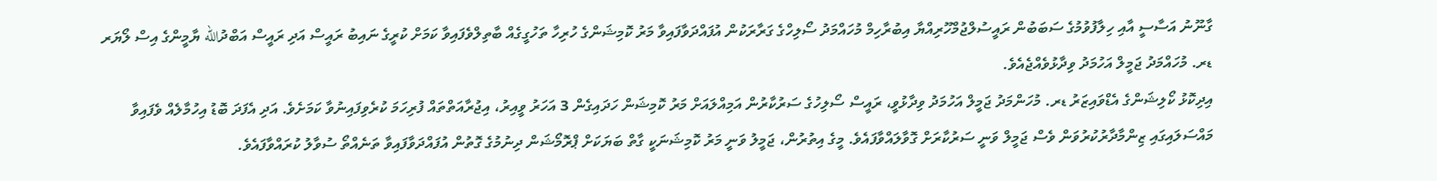ގާނޫނު އަސާސީ އާއި ހިލާފުވުމުގެ ސަބަބުން ރައީސުލްޖުމްހޫރިއްޔާ އިބުރާހިމް މުހައްމަދު ސޯލިހްގެ ގަރާރަކުން އުފައްދަވާފައިވާ މަރު ކޮމިޝަންގެ ހުރިހާ ތަހުގީގެއް ބާތިލްވެފައިވާ ކަމަށް ކުރީގެ ނައިބު ރައީސް އަދި ރައީސް އަބްދުالله ޔާމީންގެ އިސް ލޯޔަރ ޑރ. މުހައްމަދު ޖަމީލް އަހުމަދު ވިދާޅުވެއްޖެއެވެ.
އިދިކޮޅު ކޯލިޝަންގެ އެޑްވައިޒަރު ޑރ. މުހަންމަދު ޖަމީލް އަހުމަދު ވިދާޅުވީ، ރައީސް ސޯލިހުގެ ސަރުކާރުން އަމިއްލައަށް މަރު ކޮމިޝަން ހަދައިގެން 3 އަހަރު ވީއިރު، އިޖުރާއަތްތައް ފުރިހަމަ ކުރެވިފައިނުވާ ކަމަށެވެ. އަދި އެފަދަ ބޮޑު އިހުމާލެއް ވެފައިވާ މައްސަލައިގައި ޒިންމާދާރުކުރުވަން ވެސް ޖަމީލް ވަނީ ސަރުކާރަށް ގޮވާލައްވާފައެވެ. މީގެ އިތުރުން، ޖަމީލު ވަނީ މަރު ކޮމިޝަނަކީ ގާތް ބަޔަކަށް ޕްރޮމޯޝަން ދިނުމުގެ ގޮތުން އުފައްދަވާފައިވާ ތަނެއްތޯ ސުވާލު ކުރައްވާފައެވެ.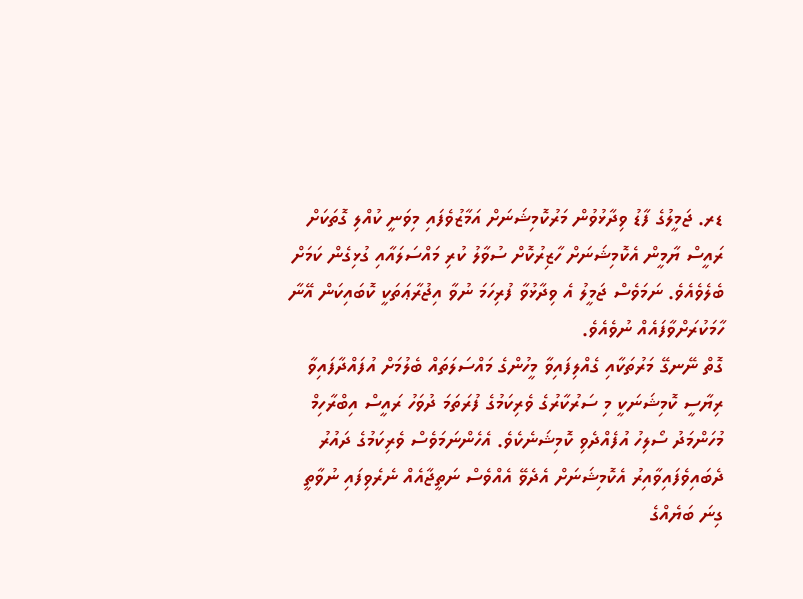ޑރ. ޖަމީލުގެ ފާޑު ވިދާޅުވުން މަރުކޮމިޝަނަށް އަމާޒުވެފައި މިވަނީ ކުއްލި ގޮތަކަށް ރައީސް ޔާމީން އެކޮމިޝަނަށް ހާޒިރުކޮށް ސުވާލު ކުރި މައްސަލައާއި ގުޅިގެން ކަމަށް ބެލެވެއެވެ. ނަމަވެސް ޖަމީލު އެ ވިދާޅުވާ ފުރިހަމަ ނުވާ އިޖުރާޢަތަކީ ކޮބައިކަން އޭނާ ހާމަކުރަށްވާފައެއް ނުވެއެވެ.
ގޮތް ނޭނގޭ މަރުތަކާއި ގެއްލިފައިވާ މީހުންގެ މައްސަލަތައް ބެލުމަށް އުފައްދާފައިވާ ރިޔާސީ ކޮމިޝަނަކީ މި ސަރުކާރުގެ ވެރިކަމުގެ ފުރަތަމަ ދުވަހު ރައީސް އިބްރާހިމް މުހަންމަދު ސޯލިހު އުފެއްދެވި ކޮމިޝަނެކެވެ. އެހެންނަމަވެސް ވެރިކަމުގެ ދައުރު ދެބައިވެފައިވާއިރު އެކޮމިޝަނަށް އެދެވޭ އެއްވެސް ނަތީޖާއެއް ނެރެވިފައި ނުވާތީ ގިނަ ބަޔެއްގެ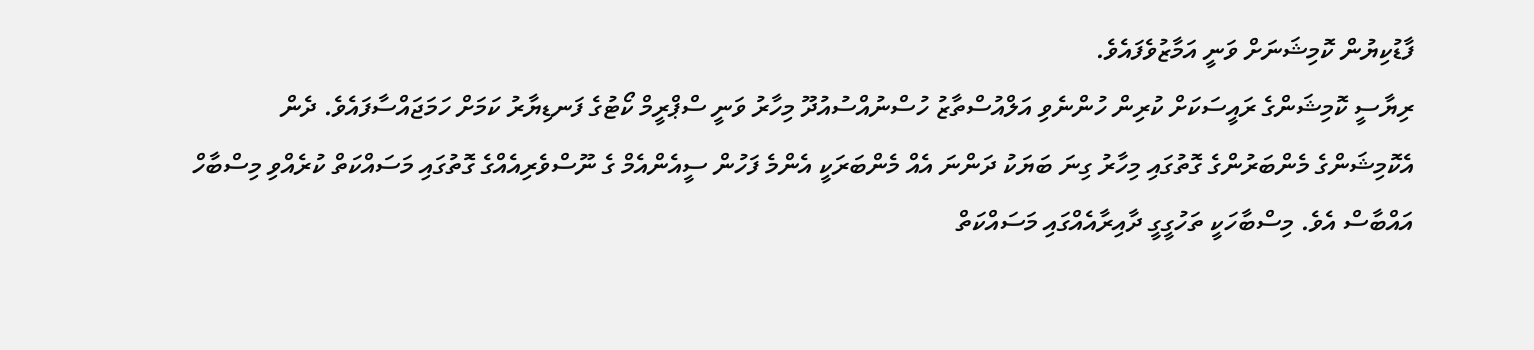ފާޑުކިޔުން ކޮމިޝަނަށް ވަނީ އަމާޒުވެފައެވެ.
ރިޔާސީ ކޮމިޝަންގެ ރައީސަކަށް ކުރިން ހުންނެވި އަލްއުސްތާޒު ހުސްނުއްސުއުދޫ މިހާރު ވަނީ ސްޕްރީމް ކޯޓުގެ ފަނޑިޔާރު ކަމަށް ހަމަޖައްސާފައެވެ. ދެން އެކޮމިޝަންގެ މެންބަރުންގެ ގޮތުގައި މިހާރު ގިނަ ބަޔަކު ދަންނަ އެއް މެންބަރަކީ އެންމެ ފަހުން ސީއެންއެމް ގެ ނޫސްވެރިއެއްގެ ގޮތުގައި މަސައްކަތް ކުރެއްވި މިސްބާހް އައްބާސް އެވެ. މިސްބާހަކީ ތަހުގީގީ ދާއިރާއެއްގައި މަސައްކަތް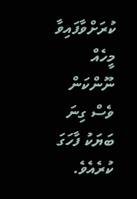ކުރަށްވާފައިވާ މީހެއް ނޫންކަން ވެސް ގިނަ ބަޔަކު ފާހަގަ ކުރެއެވެ.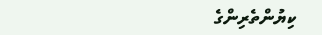ކިޔުންތެރިންގެ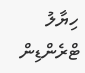ހިޔާލު
ޓްރެންޑިން